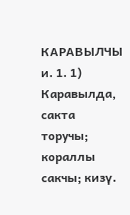КАРАВЫЛЧЫ и. 1. 1) Каравылда, сакта торучы; кораллы сакчы; кизү.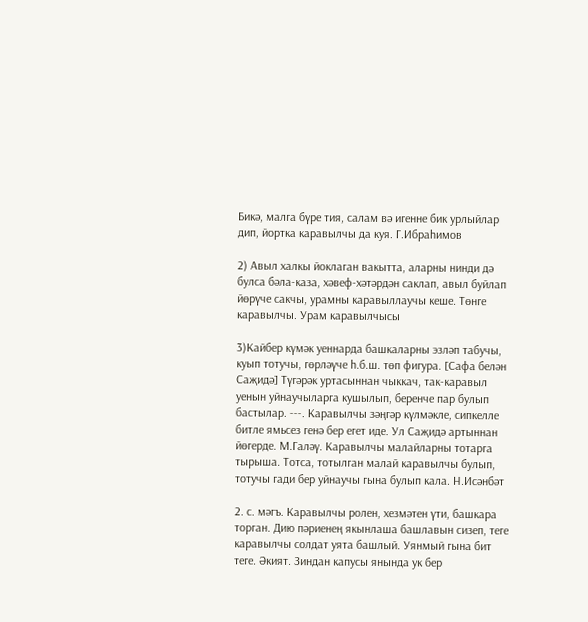Бикә, малга бүре тия, салам вә игенне бик урлыйлар дип, йортка каравылчы да куя. Г.Ибраһимов

2) Авыл халкы йоклаган вакытта, аларны нинди дә булса бәла-каза, хәвеф-хәтәрдән саклап, авыл буйлап йөрүче сакчы, урамны каравыллаучы кеше. Төнге каравылчы. Урам каравылчысы

3)Кайбер күмәк уеннарда башкаларны эзләп табучы, куып тотучы, гөрләүче һ.б.ш. төп фигура. [Сафа белән Саҗидә] Түгәрәк уртасыннан чыккач, так-каравыл уенын уйнаучыларга кушылып, беренче пар булып бастылар. ---. Каравылчы зәңгәр күлмәкле, сипкелле битле ямьсез генә бер егет иде. Ул Саҗидә артыннан йөгерде. М.Галәү. Каравылчы малайларны тотарга тырыша. Тотса, тотылган малай каравылчы булып, тотучы гади бер уйнаучы гына булып кала. Н.Исәнбәт

2. с. мәгъ. Каравылчы ролен, хезмәтен үти, башкара торган. Дию пәриенең якынлаша башлавын сизеп, теге каравылчы солдат уята башлый. Уянмый гына бит теге. Әкият. Зиндан капусы янында ук бер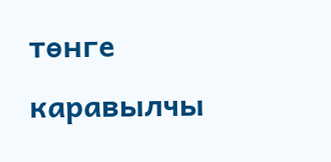төнге каравылчы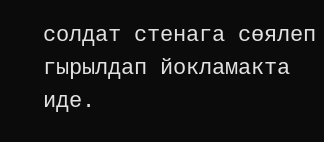солдат стенага сөялеп гырылдап йокламакта иде.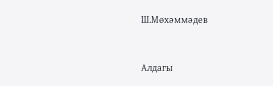Ш.Мөхәммәдев



Алдагы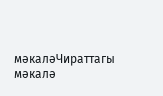мәкаләЧираттагы мәкалә